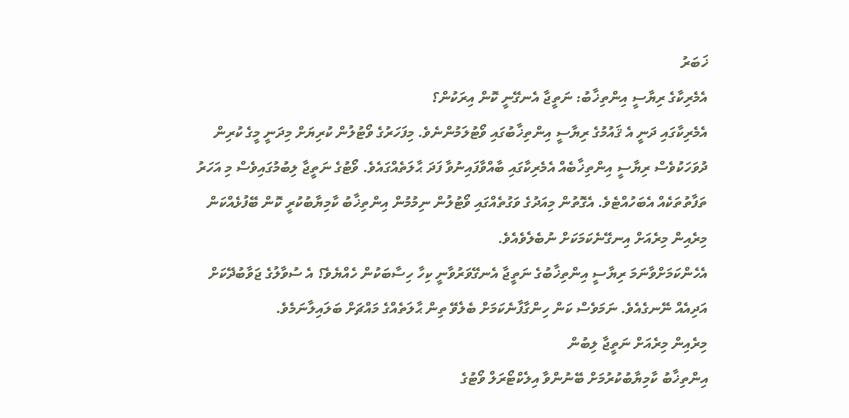ޚަބަރު
އެމެރިކާގެ ރިޔާސީ އިންތިޚާބު: ނަތީޖާ އެނގޭނީ ކޮން އިރަކުން؟
އެމެރިކާގައި ދަނީ އެ ޤައުމުގެ ރިޔާސީ އިންތިޚާބުގައި ވޯޓުލަމުންނެވެ. މިފަހަރުގެ ވޯޓުލުން ކުރިޔަށް މިދަނީ މީގެ ކުރިން ދުވަހަކުވެސް ރިޔާސީ އިންތިޚާބެއް އެމެރިކާގައި ބާއްވާފައިނުވާ ފަދަ ޙާލަތެއްގައެވެ. ވޯޓުގެ ނަތީޖާ ލިބުމުގައިވެސް މި އަހަރު ތަފާތުތަކެއް އެބަހުއްޓެވެ. އެގޮތުން މިއަދުގެ ވަގުތެއްގައި ވޯޓުލުން ނިމުމުން އިންތިޚާބު ކާމިޔާބުކުރީ ކޮން ބޭފުޅެއްކަން މިރެއިން މިރެއަށް އިނގޭނެކަމަކަށް ނުބެލެވެއެވެ.
އެހެންކަމަށްވާނަމަ ރިޔާސީ އިންތިޚާބުގެ ނަތީޖާ އެނގޭވަރުވާނީ ކިހާ ހިސާބަކުން ހެއްޔެވެ؟ އެ ސުވާލުގެ ޖަވާބުދޭކަށް އަދިއެއް ނޭނގެއެވެ. ނަމަވެސް ކަން ހިންގާފާނެކަމަށް ބެލެވޭ ތިން ޙާލަތެއްގެ މައްޗަށް ބަލައިލާނަމެވެ.
މިރެއިން މިރެއަށް ނަތީޖާ ލިބުން
އިންތިޚާބު ކާމިޔާބުކުރުމަށް ބޭނުންވާ އިލެކްޓޯރަލް ވޯޓުގެ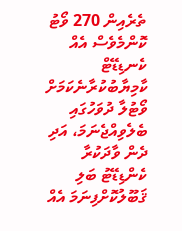ތެރެއިން 270 ވޯޓު ކޮންމެވެސް އެއް ކެނޑިޑޭޓް ކާމިޔާބުކުރާނެކަމަށް ވޯޓުލާ ދުވަހުގައި ބެލެވިއްޖެނަމަ، އަދި ދެން ވާދަކުރާ ކެންޑިޑޭޓު ބަލި ޤަބޫލުކޮށްފިނަމަ އެއް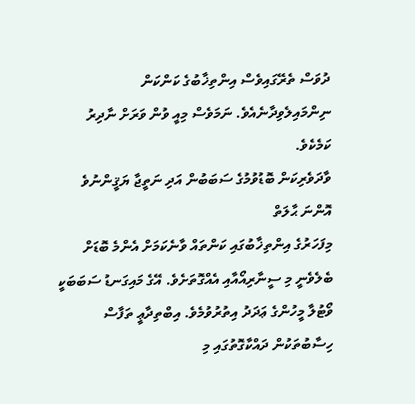ދުވަސް ތެރޭގައިވެސް އިންތިޚާބުގެ ކަންކަން ނިންމައިލެވިދާނެއެވެ. ނަމަވެސް މިއީ ވުން ވަރަށް ނާދިރު ކަމެކެވެ.
ވާދަވެރިކަން ބޮޑުވުމުގެ ސަބަބުން އަދި ނަތީޖާ ޔަޤީންނުވެ އޮންނަ ޙާލަތް
މިފަހަރުގެ އިންތިޚާބުގައި ކަންތައް ވާނެކަމަށް އެންމެ ބޮޑަށް ބެލެވެނީ މި ސީނާރިއޯއާއި އެއްގޮތަށެވެ. އޭގެ މައިގަނޑު ސަބަބަކީ ވޯޓުލާ މީހުންގެ ޢަދަދު އިތުރުވުމެވެ. އިބްތިދާޢީ ތަފާސް ހިސާބުތަކުން ދައްކާގޮތުގައި މި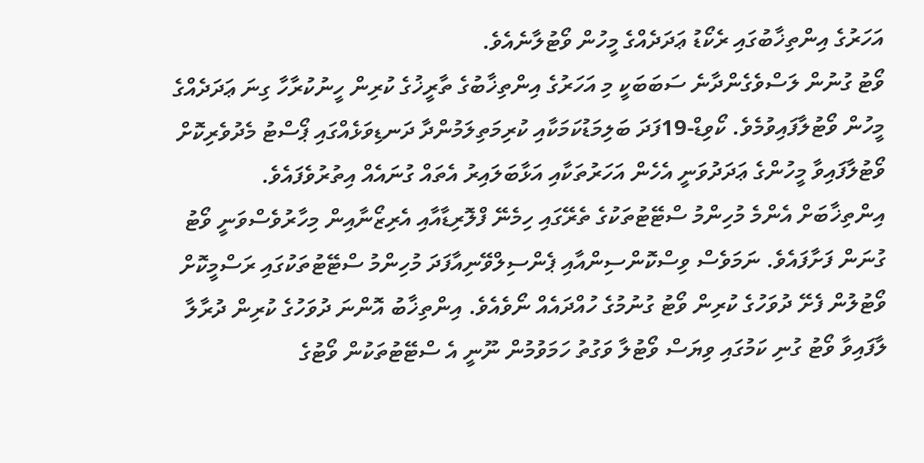އަހަރުގެ އިންތިޚާބުގައި ރެކޯޑު ޢަދަދެއްގެ މީހުން ވޯޓުލާނެއެވެ.
ވޯޓު ގުނުން ލަސްވެގެންދާނެ ސަބަބަކީ މި އަހަރުގެ އިންތިޚާބުގެ ތާރީޚުގެ ކުރިން ހީނުކުރާހާ ގިނަ ޢަދަދެއްގެ މީހުން ވޯޓުލާފައިވުމެވެ. ކޯވިޑް-19ފަދަ ބަލިމަޑުކަމަކާއި ކުރިމަތިލަމުންދާ ދަނޑިވަޅެއްގައި ޕޯސްޓު މެދުވެރިކޮށް ވޯޓުލާފައިވާ މީހުންގެ ޢަދަދުވަނީ އެހެން އަހަރުތަކާއި އަޅާބަލައިރު އެތައް ގުނައެއް އިތުރުވެފައެވެ.
އިންތިޚާބަށް އެންމެ މުހިންމު ސްޓޭޓުތަކުގެ ތެރޭގައި ހިމެނޭ ފްލޮރިޑާއާއި އެރިޒޯނާއިން މިހާރުވެސްވަނީ ވޯޓު ގުނަން ފަށާފައެވެ. ނަމަވެސް ވިސްކޮންސިންއާއި ޕެންސިލްވޭނިއާފަދަ މުހިންމު ސްޓޭޓުތަކުގައި ރަސްމީކޮށް ވޯޓުލުން ފެށޭ ދުވަހުގެ ކުރިން ވޯޓު ގުނުމުގެ ހުއްދައެއް ނޯވެއެވެ. އިންތިޚާބު އޮންނަ ދުވަހުގެ ކުރިން ދުރާލާ ލާފައިވާ ވޯޓު ގުނި ކަމުގައި ވިޔަސް ވޯޓުލާ ވަގުތު ހަމަވުމުން ނޫނީ އެ ސްޓޭޓުތަކުން ވޯޓުގެ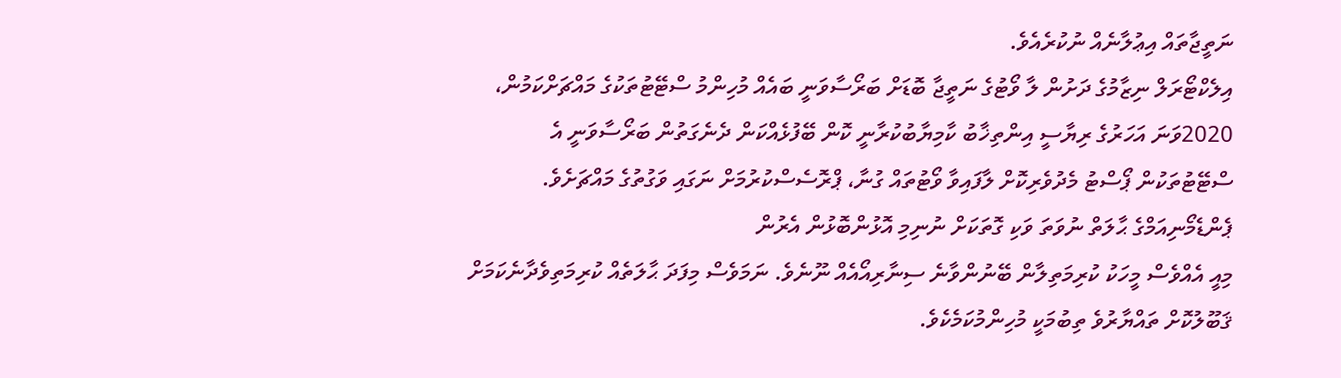ނަތީޖާތައް އިޢުލާނެއް ނުކުރެއެވެ.
އިލެކްޓޯރަލް ނިޒާމުގެ ދަށުން ލާ ވޯޓުގެ ނަތީޖާ ބޮޑަށް ބަރޯސާވަނީ ބައެއް މުހިންމު ސްޓޭޓުތަކުގެ މައްޗަށްކަމުން، 2020ވަނަ އަހަރުގެ ރިޔާސީ އިންތިޚާބު ކާމިޔާބުކުރާނީ ކޮން ބޭފުޅެއްކަން ދެނެގަތުން ބަރޯސާވަނީ އެ ސްޓޭޓުތަކުން ޕޯސްޓު މެދުވެރިކޮށް ލާފައިވާ ވޯޓުތައް ގުނާ، ޕްރޮސެސްކުރުމަށް ނަގައި ވަގުތުގެ މައްޗަށެވެ.
ޕެންޑެމޯނިއަމްގެ ޙާލަތް ނުވަތަ ވަކި ގޮތަކަށް ނުނިމި އޮޅުންބޮޅުން އެރުން
މިއީ އެއްވެސް މީހަކު ކުރިމަތިލާން ބޭނުންވާނެ ސިނާރިއޯއެއް ނޫނެވެ. ނަމަވެސް މިފަދަ ޙާލަތެއް ކުރިމަތިވެދާނެކަމަށް ޤަބޫލުކޮށް ތައްޔާރުވެ ތިބުމަކީ މުހިންމުކަމެކެވެ.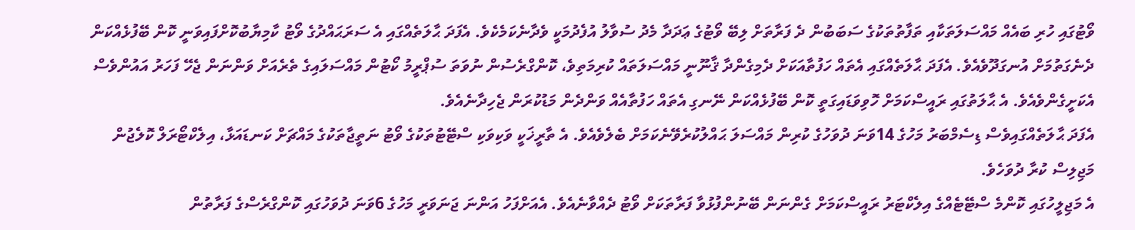ވޯޓުގައި ހުރި ބައެއް މައްސަލަތަކާއި ތަފާތުތަކުގެ ސަބަބުން ދެ ފަރާތަށް ލިބޭ ވޯޓުގެ ޢަދަދާ މެދު ސުވާލު އުފެދުމަކީ ވެދާނެކަމެކެވެ. އެފަދަ ޙާލަތެއްގައި އެ ސަރަޙައްދުގެ ވޯޓު ކާމިޔާބުކޮށްފައިވަނީ ކޮން ބޭފުޅެއްކަން ދެނެގަތުމަށް އުނގަދޫވެއެވެ. އެފަދަ ޙާލަތެއްގައި އެތައް ހަފުތާއަކަށް ދެމިގެންދާ ޤާނޫނީ މައްސަލަތައް ކުރިމަތިވެ، ކޮންގްރެސުން ނުވަތަ ސުޕްރީމު ކޯޓުން މައްސަލައިގެ ތެރެއަށް ވަންނަން ޖެހޭ ފަހަރު އައުންވެސް އެކަށީގެންވެއެވެ. އެ ޙާލަތުގައި ރައީސްކަމަށް ހޮވިވަޑައިގަތީ ކޮން ބޭފުޅެއްކަން ނޭނގި އެތައް ހަފުތާއެއް ވަންދެން މަޑުކުރަން ޖެހިދާނެއެވެ.
އެފަދަ ޙާލަތެއްގައިވެސް ޑިސެމްބަރު މަހުގެ 14ވަނަ ދުވަހުގެ ކުރިން މައްސަލަ ޙައްލުކުރެވޭނެކަމަށް ބެލެވެއެވެ. އެ ތާރީޚަކީ ވަކިވަކި ސްޓޭޓުތަކުގެ ވޯޓު ނަތީޖާތަކުގެ މައްޗަށް ކަނޑައަޅާ، އިލެކްޓޯރަލް ކޮލެޖުން މަޖިލިސް ކުރާ ދުވަހެވެ.
އެ މަޖިލީހުގައި ކޮންމެ ސްޓޭޓެއްގެ އިލެކްޓަރު ރައީސްކަމަށް ގެންނަން ބޭނުންފުޅުވާ ފަރާތަކަށް ވޯޓު ދެއްވާނެއެވެ. އެއަށްފަހު އަންނަ ޖަނަވަރީ މަހުގެ 6ވަނަ ދުވަހުގައި ކޮންގްރެސްގެ ފަރާތުން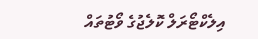އިލެކްޓޯރަލް ކޮލެޖުގެ ވޯޓުތައް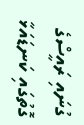ގުނައި ރައީސްގެ ގޮތުގައި ކަނޑައަޅާ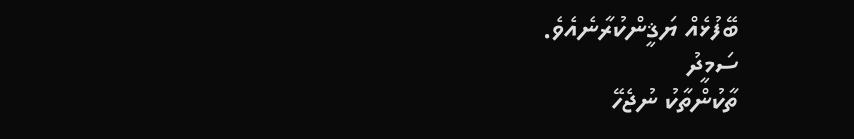ބޭފުޅެއް ޔަޤީންކުރާނެއެވެ.
ސަމީދު
ތާކުންތާކު ނުޖެހޭ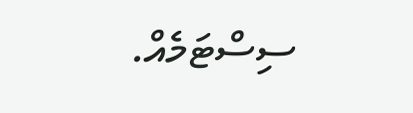ސިސްޓަމެއް.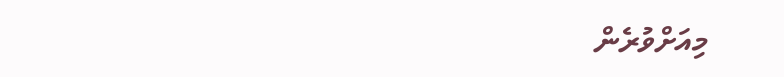މިއަށްވުރެން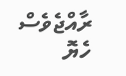ރާއްޖެވެސް ހެޔޮ